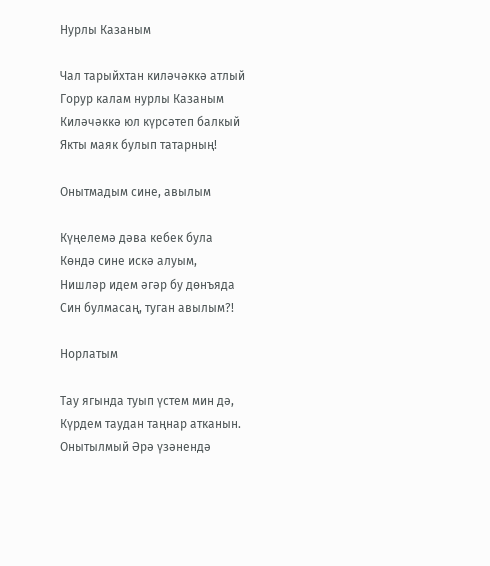Нурлы Казаным

Чал тарыйхтан киләчәккә атлый
Горур калам нурлы Казаным
Киләчәккә юл күрсәтеп балкый
Якты маяк булып татарның!

Онытмадым сине, авылым

Күңелемә дәва кебек була
Көндә сине искә алуым,
Нишләр идем әгәр бу дөнъяда
Син булмасаң, туган авылым?!

Норлатым

Тау ягында туып үстем мин дә,
Күрдем таудан таңнар атканын.
Онытылмый Әрә үзәнендә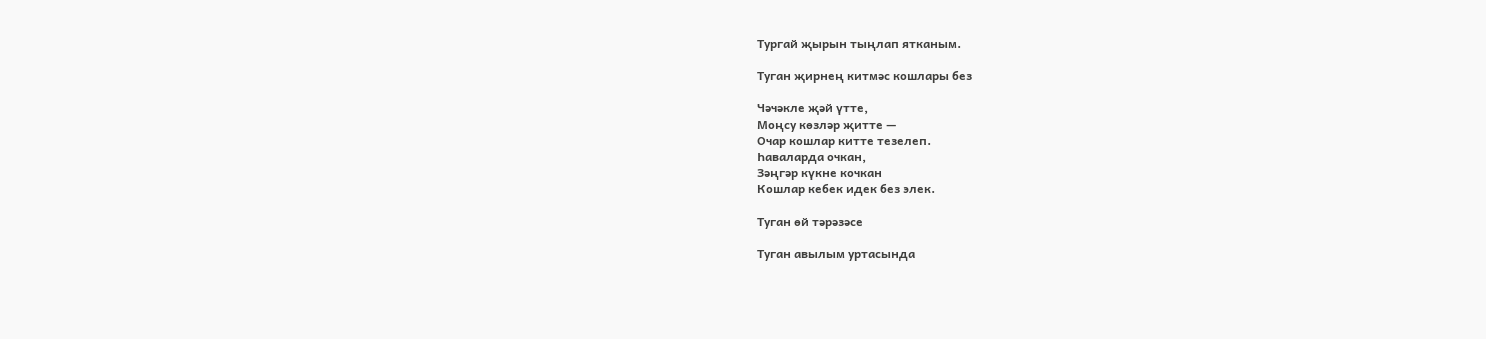Тургай җырын тыңлап ятканым.

Туган җирнең китмәс кошлары без

Чәчәкле җәй үтте,
Моңсу көзләр җитте —
Очар кошлар китте тезелеп.
Һаваларда очкан,
Зәңгәр күкне кочкан
Кошлар кебек идек без элек.

Туган өй тәрәзәсе

Туган авылым уртасында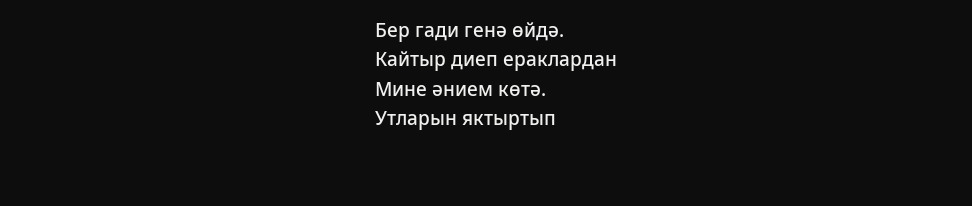Бер гади генә өйдә.
Кайтыр диеп ераклардан
Мине әнием көтә.
Утларын яктыртып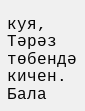куя,
Тәрәз төбендә кичен.
Бала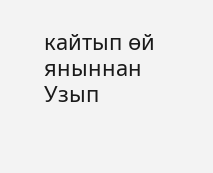кайтып өй яныннан
Узып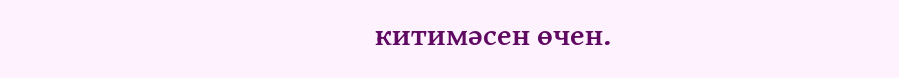китимәсен өчен.